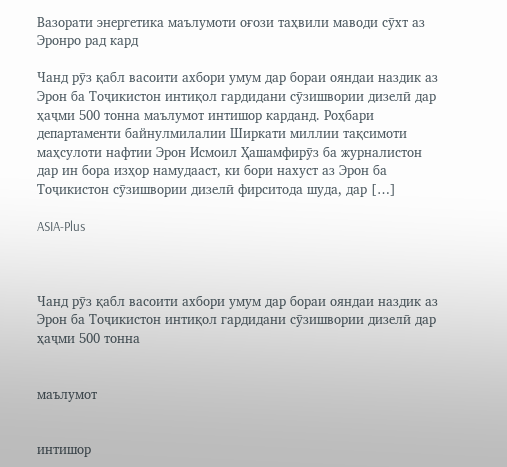Вазорати энергетика маълумоти оғози таҳвили маводи сӯхт аз Эронро рад кард

Чанд рӯз қабл васоити ахбори умум дар бораи ояндаи наздик аз Эрон ба Тоҷикистон интиқол гардидани сӯзишвории дизелӣ дар ҳаҷми 500 тонна маълумот интишор карданд. Роҳбари департаменти байнулмилалии Ширкати миллии тақсимоти маҳсулоти нафтии Эрон Исмоил Ҳашамфирӯз ба журналистон дар ин бора изҳор намудааст, ки бори нахуст аз Эрон ба Тоҷикистон сӯзишвории дизелӣ фирситода шуда, дар […]

ASIA-Plus



Чанд рӯз қабл васоити ахбори умум дар бораи ояндаи наздик аз Эрон ба Тоҷикистон интиқол гардидани сӯзишвории дизелӣ дар ҳаҷми 500 тонна


маълумот


интишор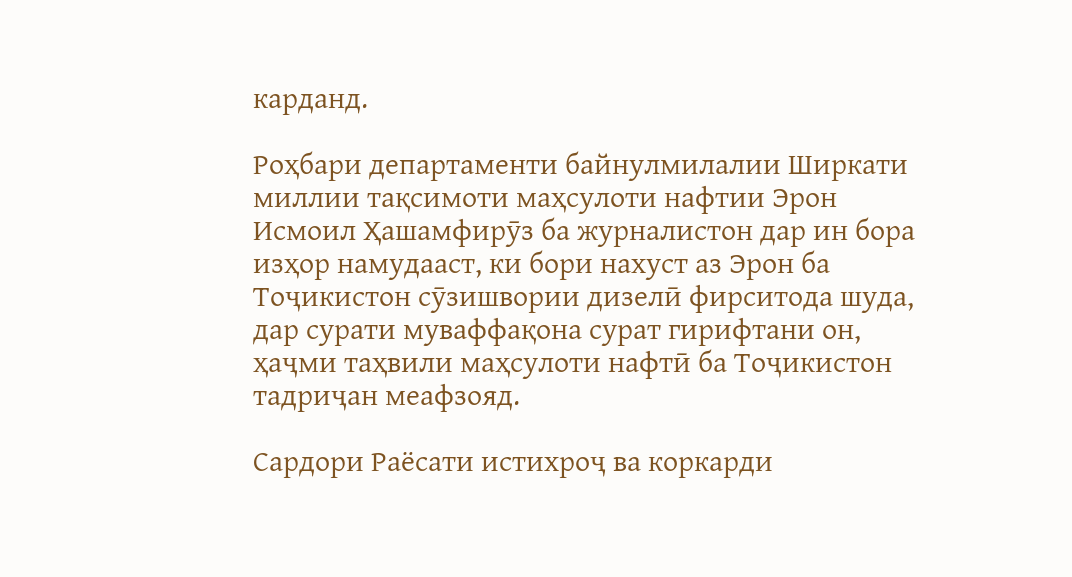карданд.

Роҳбари департаменти байнулмилалии Ширкати миллии тақсимоти маҳсулоти нафтии Эрон Исмоил Ҳашамфирӯз ба журналистон дар ин бора изҳор намудааст, ки бори нахуст аз Эрон ба Тоҷикистон сӯзишвории дизелӣ фирситода шуда, дар сурати муваффақона сурат гирифтани он, ҳаҷми таҳвили маҳсулоти нафтӣ ба Тоҷикистон тадриҷан меафзояд.

Сардори Раёсати истихроҷ ва коркарди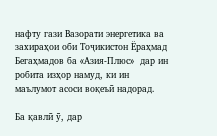нафту гази Вазорати энергетика ва захираҳои оби Тоҷикистон Ёраҳмад Бегаҳмадов ба «Азия-Плюс»  дар ин робита изҳор намуд, ки ин маълумот асоси воқеъӣ надорад.

Ба қавлӣ ӯ, дар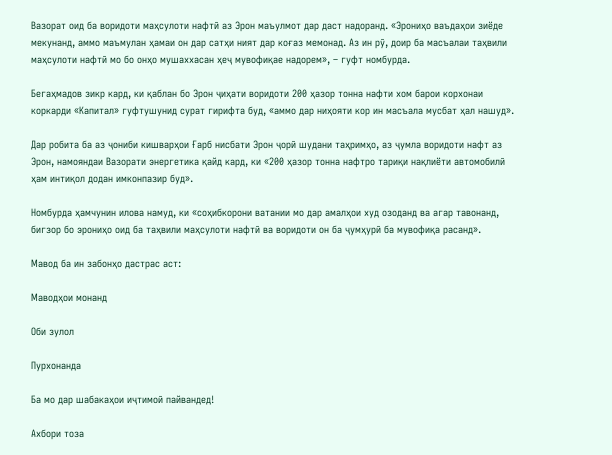Вазорат оид ба воридоти маҳсулоти нафтӣ аз Эрон маъулмот дар даст надоранд. «Эрониҳо ваъдаҳои зиёде мекунанд, аммо маъмулан ҳамаи он дар сатҳи ният дар коғаз мемонад. Аз ин рӯ, доир ба масъалаи таҳвили маҳсулоти нафтӣ мо бо онҳо мушаххасан ҳеҷ мувофиқае надорем», – гуфт номбурда.

Бегаҳмадов зикр кард, ки қаблан бо Эрон ҷиҳати воридоти 200 ҳазор тонна нафти хом барои корхонаи коркарди «Капитал» гуфтушунид сурат гирифта буд, «аммо дар ниҳояти кор ин масъала мусбат ҳал нашуд».

Дар робита ба аз ҷониби кишварҳои Ғарб нисбати Эрон ҷорӣ шудани таҳримҳо, аз ҷумла воридоти нафт аз Эрон, намояндаи Вазорати энергетика қайд кард, ки «200 ҳазор тонна нафтро тариқи нақлиёти автомобилӣ ҳам интиқол додан имконпазир буд».

Номбурда ҳамчунин илова намуд, ки «соҳибкорони ватании мо дар амалҳои худ озоданд ва агар тавонанд, бигзор бо эрониҳо оид ба таҳвили маҳсулоти нафтӣ ва воридоти он ба ҷумҳурӣ ба мувофиқа расанд».

Мавод ба ин забонҳо дастрас аст:

Маводҳои монанд

Оби зулол

Пурхонанда

Ба мо дар шабакаҳои иҷтимоӣ пайвандед!

Ахбори тоза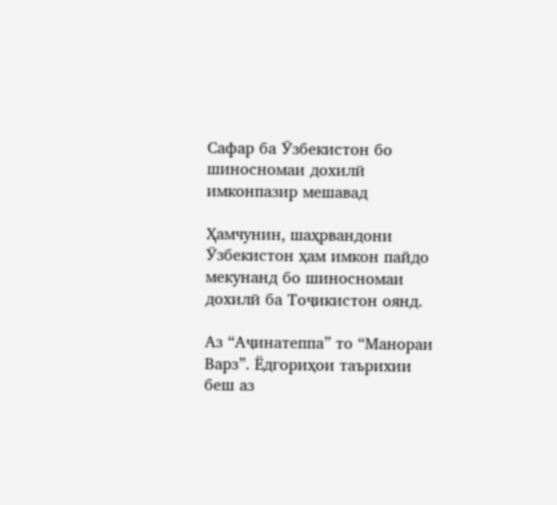Сафар ба Ӯзбекистон бо шиносномаи дохилӣ имконпазир мешавад

Ҳамчунин, шаҳрвандони Ӯзбекистон ҳам имкон пайдо мекунанд бо шиносномаи дохилӣ ба Тоҷикистон оянд.

Аз “Аҷинатеппа” то “Манораи Варз”. Ёдгориҳои таърихии беш аз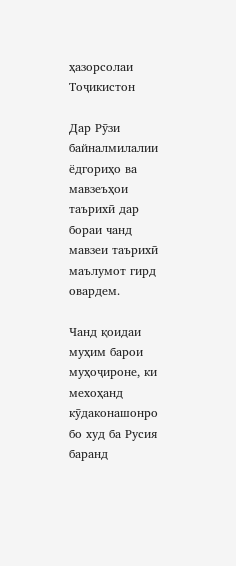ҳазорсолаи Тоҷикистон

Дар Рӯзи байналмилалии ёдгориҳо ва мавзеъҳои таърихӣ дар бораи чанд мавзеи таърихӣ маълумот гирд овардем.

Чанд қоидаи муҳим барои муҳоҷироне, ки мехоҳанд кӯдаконашонро бо худ ба Русия баранд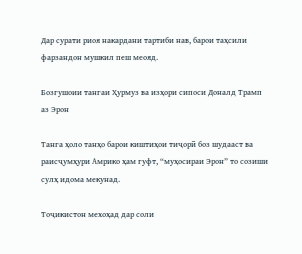Дар сурати риоя накардани тартиби нав, барои таҳсили фарзандон мушкил пеш меояд.

Бозгушоии тангаи Ҳурмуз ва изҳори сипоси Доналд Трамп аз Эрон

Танга ҳоло танҳо барои киштиҳои тиҷорӣ боз шудааст ва раисҷумҳури Амрико ҳам гуфт, “муҳосираи Эрон” то созиши сулҳ идома мекунад.

Тоҷикистон мехоҳад дар соли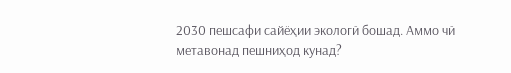2030 пешсафи сайёҳии экологӣ бошад. Аммо чӣ метавонад пешниҳод кунад?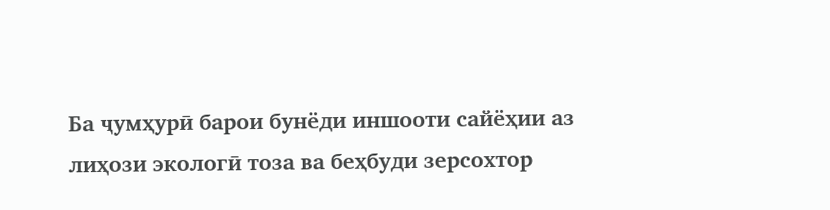Ба ҷумҳурӣ барои бунёди иншооти сайёҳии аз лиҳози экологӣ тоза ва беҳбуди зерсохтор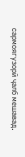сармоягузорӣ ҷалб мешавад.